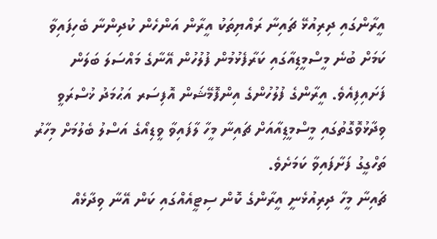އީރާންގައި ދިރިއުޅޭ ޗައިނާ ރައްޔިތަކު އީރާން އަންހެން ކުދިންނާ ބެހިފައިވާ ކަމަށް ބުނެ މީސްމީޑިއާގައި ކަރާފެޅުމުން ފުލުހުން އޭނާގެ މައްސަލަ ބަލަން ފަށައިފިއެވެ. އީރާންގެ ފުލުހުންގެ އިންފޮމޭޝަން އޮފިސަރ އަޙުމަދު ޚުސްރަވީ ވިދާޅުވޮގޮތުގައި މީސްމީޑިއާއަށް ޗައިނާ މީހާ ލާފައިވާ ވީޑިއޯގެ އަސްލު ބެލުމަށް މިހާރު ތަހްގީގު ފަށާފައިވާ ކަމަށެވެ.
ޗައިނާ މީހާ ދިރިއުޅެނީ އީރާންގެ ކޮން ސިޓީއެއްގައި ކަން އޭނާ ވިދާޅެއް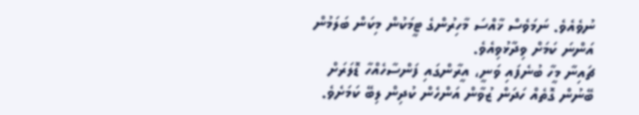ނުވެއެވެ. ނަމަވެސް ޚާއްސަ މާހިރުންގެ ޓީމަކުން މިކަން ބަލަމުން އަންނަ ކަމަށް ވިދާޅުވިއެވެ.
ޗައިނާ މީހާ ބުނެފައި ވަނީ، އީރާންގައި ފަންސާހެއްހާ ޑޮލަރަށް ބޭނުން ގޮތެއް ހަދަން ޒުވާން އަންހެން ކުދިން ލިބޭ ކަމަށެވެ.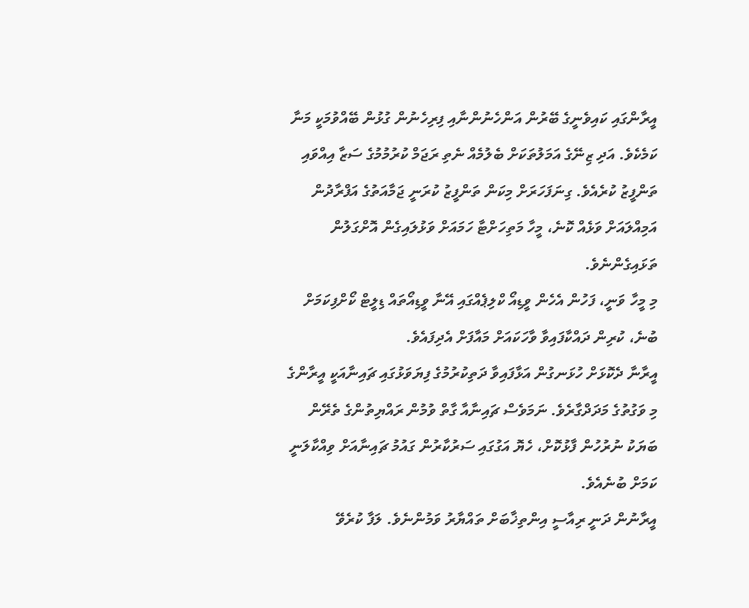އީރާންގައި ކައިވެނީގެ ބޭރުން އަންހެނުންނާއި ފިރިހެނުން ގުޅުން ބޭއްވުމަކީ މަނާ ކަމެކެވެ. އަދި ޒިނޭގެ އަމަލުތަކަށް ބެލުމެއް ނެތި ރަޖަމް ކުރުމުމުގެ ސަޒާ އިއްވައި ތަންފީޒު ކުރެއެވެ. ގިނަފަހަރަށް މިކަން ތަންފީޒު ކުރަނީ ޖަމާއަތުގެ އަފްރާދުން އަމިއްލައަށް ވަޅެއް ކޮނެ، މީހާ މަތިހަށްޓާ ހަމައަށް ވަޅުލައިގެން އޮށްގަލުން ތަޅައިގެންނެވެ.
މި މީހާ ވަނީ، ފަހުން އެހެން ވީޑިއޯ ކްލިޕެއްގައި އޭނާ ވީޑިއޯތައް ޑިލީޓް ކޯށްފިކަމަށް ބުނެ، ކުރިން ދައްކާފައިވާ ވާހަކައަށް މައާފަށް އެދިފައެވެ.
އީރާނާ ދެކޮޅަށް ހުޅަނގުން އަޅާފައިވާ ދަތިކުރުމުގެ ފިޔަވަޅުގައި ޗައިނާއަކީ އީރާންގެ މި ވަގުތުގެ މަދަދްގާރެވެ. ނަމަވެސް ޗައިނާއާ ގާތް ވުމުން ރައްޔިތުންގެ ތެރޭން ބަޔަކު ނުރުހުން ފާޅުކޮށް، ހެޔޮ އަގުގައި ސަރުކާރުން ގައުމު ޗައިނާއަށް ވިއްކާލަނީ ކަމަށް ބުނެއެވެ.
އީރާނުން ދަނީ ރިއާސީ އިންތިޚާބަށް ތައްޔާރު ވަމުންނެވެ. ލަފާ ކުރެވޭ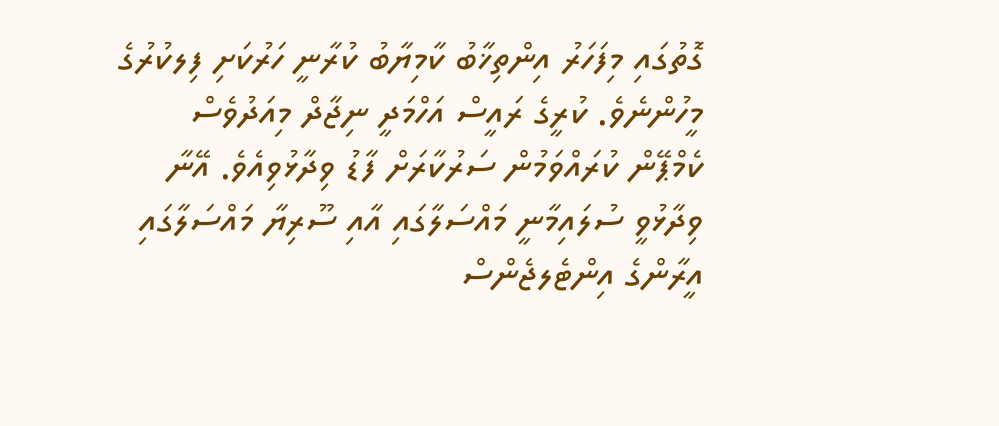ގޮތުގައި މިފަހަރު އިންތިޚާބު ކާމިޔާބު ކުރާނީ ހަރުކަށި ފިލކުރުގެ މީހުންނެވެ. ކުރީގެ ރައީސް އަހްމަދީ ނިޖާދް މިއަދުވެސް ކެމްޕޭން ކުރައްވަމުން ސަރުކާރަށް ފާޑު ވިދާޅުވިއެވެ. އޭނާ ވިދާޅުވީ ސުލައިމާނީ މައްސަލާގައި އާއި ސޫރިޔާ މައްސަލާގައި އީރާންގެ އިންޓެލޖެންސް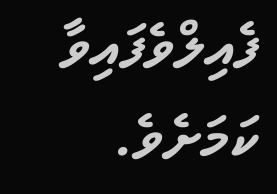ފެއިލްވެފައިވާ ކަމަށެވެ.